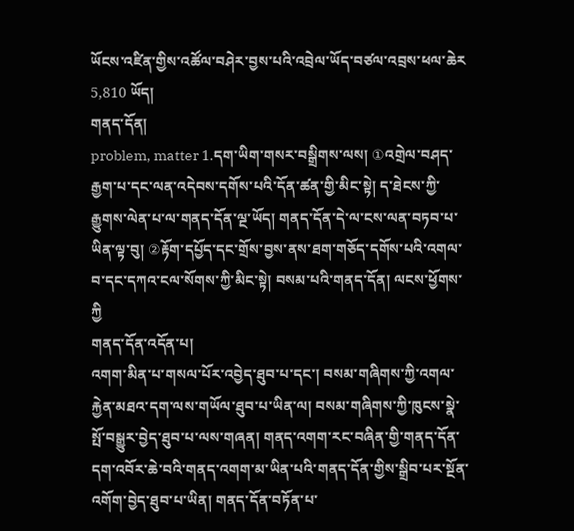ཡོངས་འཛིན་གྱིས་འཚོལ་བཤེར་བྱས་པའི་འབྲེལ་ཡོད་བཙལ་འབྲས་ཕལ་ཆེར 5,810 ཡོད།
གནད་དོན།
problem, matter 1.དག་ཡིག་གསར་བསྒྲིགས་ལས། ①འགྲེལ་བཤད་རྒྱག་པ་དང་ལན་འདེབས་དགོས་པའི་དོན་ཚན་གྱི་མིང་སྟེ། ད་ཐེངས་ཀྱི་རྒྱུགས་ལེན་པ་ལ་གནད་དོན་ལྔ་ཡོད། གནད་དོན་དེ་ལ་ངས་ལན་བཏབ་པ་ཡིན་ལྟ་བུ། ②རྟོག་དཔྱོད་དང་གྲོས་བྱས་ནས་ཐག་གཅོད་དགོས་པའི་འགལ་བ་དང་དཀའ་ངལ་སོགས་ཀྱི་མིང་སྟེ། བསམ་པའི་གནད་དོན། ལངས་ཕྱོགས་ཀྱི
གནད་དོན་འདོན་པ།
འགག་མིན་པ་གསལ་པོར་འབྱེད་ཐུབ་པ་དང་། བསམ་གཞིགས་ཀྱི་འགལ་རྐྱེན་མཐའ་དག་ལས་གཡོལ་ཐུབ་པ་ཡིན་ལ། བསམ་གཞིགས་ཀྱི་ཁུངས་སྣེ་སྤོ་བསྒྱུར་བྱེད་ཐུབ་པ་ལས་གཞན། གནད་འགག་རང་བཞིན་གྱི་གནད་དོན་དག་འབོར་ཆེ་བའི་གནད་འགག་མ་ཡིན་པའི་གནད་དོན་གྱིས་སྒྲིབ་པར་སྔོན་འགོག་བྱེད་ཐུབ་པ་ཡིན། གནད་དོན་བཏོན་པ་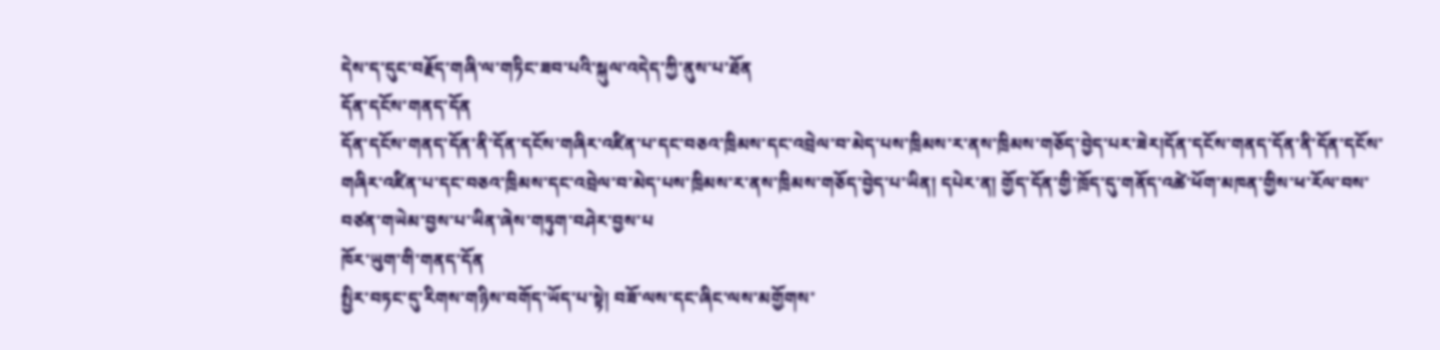དེས་ད་དུང་བརྗོད་གཞི་ལ་གཏིང་ཟབ་པའི་སྐུལ་འདེད་ཀྱི་ནུས་པ་ཐོན
དོན་དངོས་གནད་དོན
དོན་དངོས་གནད་དོན་ནི་དོན་དངོས་གཞིར་འཛིན་པ་དང་བཅའ་ཁྲིམས་དང་འབྲེལ་བ་མེད་པས་ཁྲིམས་ར་ནས་ཁྲིམས་གཅོད་བྱེད་པར་ཟེར།དོན་དངོས་གནད་དོན་ནི་དོན་དངོས་གཞིར་འཛིན་པ་དང་བཅའ་ཁྲིམས་དང་འབྲེལ་བ་མེད་པས་ཁྲིམས་ར་ནས་ཁྲིམས་གཅོད་བྱེད་པ་ཡིན། དཔེར་ན། གྱོད་དོན་གྱི་ཁྲོད་དུ་གནོད་འཚེ་ཕོག་མཁན་གྱིས་ཕ་རོལ་བས་བཙན་གཡེམ་བྱས་པ་ཡིན་ཞེས་གཏུག་བཤེར་བྱས་པ
ཁོར་ཡུག་གི་གནད་དོན
སྤྱིར་བཏང་དུ་རིགས་གཉིས་བགོད་ཡོད་པ་སྟེ། བཟོ་ལས་དང་ཞིང་ལས་མགྱོགས་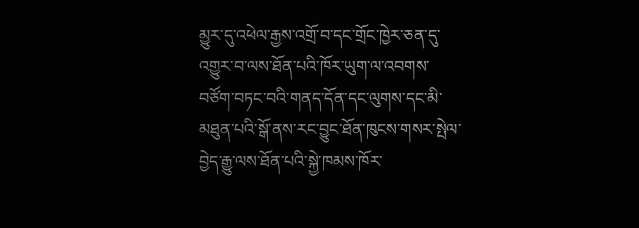མྱུར་དུ་འཕེལ་རྒྱས་འགྲོ་བ་དང་གྲོང་ཁྱེར་ཅན་དུ་འགྱུར་བ་ལས་ཐོན་པའི་ཁོར་ཡུག་ལ་འབགས་བཙོག་བཏང་བའི་གནད་དོན་དང་ལུགས་དང་མི་མཐུན་པའི་སྒོ་ནས་རང་བྱུང་ཐོན་ཁུངས་གསར་སྤེལ་བྱེད་རྒྱུ་ལས་ཐོན་པའི་སྐྱེ་ཁམས་ཁོར་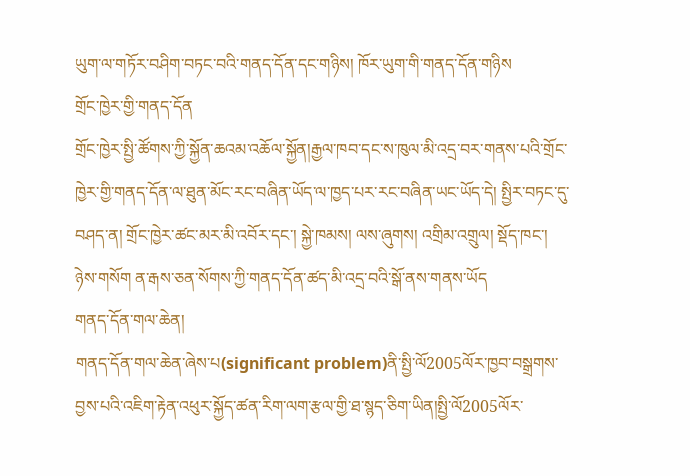ཡུག་ལ་གཏོར་བཤིག་བཏང་བའི་གནད་དོན་དང་གཉིས། ཁོར་ཡུག་གི་གནད་དོན་གཉིས
གྲོང་ཁྱེར་གྱི་གནད་དོན
གྲོང་ཁྱེར་སྤྱི་ཚོགས་ཀྱི་སྐྱོན་ཆའམ་འཆོལ་སྐྱོན།རྒྱལ་ཁབ་དང་ས་ཁུལ་མི་འདྲ་བར་གནས་པའི་གྲོང་ཁྱེར་གྱི་གནད་དོན་ལ་ཐུན་མོང་རང་བཞིན་ཡོད་ལ་ཁྱད་པར་རང་བཞིན་ཡང་ཡོད་དེ། སྤྱིར་བཏང་དུ་བཤད་ན། གྲོང་ཁྱེར་ཚང་མར་མི་འབོར་དང་། སྐྱེ་ཁམས། ལས་ཞུགས། འགྲིམ་འགྲུལ། སྡོད་ཁང་། ཉེས་གསོག ན་རྒས་ཅན་སོགས་ཀྱི་གནད་དོན་ཚད་མི་འདྲ་བའི་སྒོ་ནས་གནས་ཡོད
གནད་དོན་གལ་ཆེན།
གནད་དོན་གལ་ཆེན་ཞེས་པ(significant problem)ནི་སྤྱི་ལོ2005ལོར་ཁྱབ་བསྒྲགས་བྱས་པའི་འཇིག་རྟེན་འཕུར་སྐྱོད་ཚན་རིག་ལག་རྩལ་གྱི་ཐ་སྙད་ཅིག་ཡིན།སྤྱི་ལོ2005ལོར་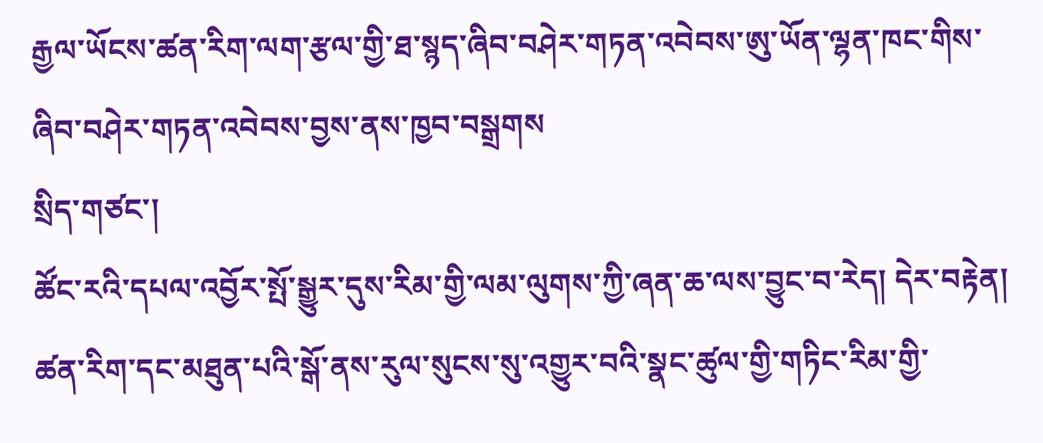རྒྱལ་ཡོངས་ཚན་རིག་ལག་རྩལ་གྱི་ཐ་སྙད་ཞིབ་བཤེར་གཏན་འབེབས་ཨུ་ཡོན་ལྷན་ཁང་གིས་ཞིབ་བཤེར་གཏན་འབེབས་བྱས་ནས་ཁྱབ་བསྒྲགས
སྲིད་གཙང་།
ཚོང་རའི་དཔལ་འབྱོར་སྤོ་སྒྱུར་དུས་རིམ་གྱི་ལམ་ལུགས་ཀྱི་ཞན་ཆ་ལས་བྱུང་བ་རེད། དེར་བརྟེན། ཚན་རིག་དང་མཐུན་པའི་སྒོ་ནས་རུལ་སུངས་སུ་འགྱུར་བའི་སྣང་ཚུལ་གྱི་གཏིང་རིམ་གྱི་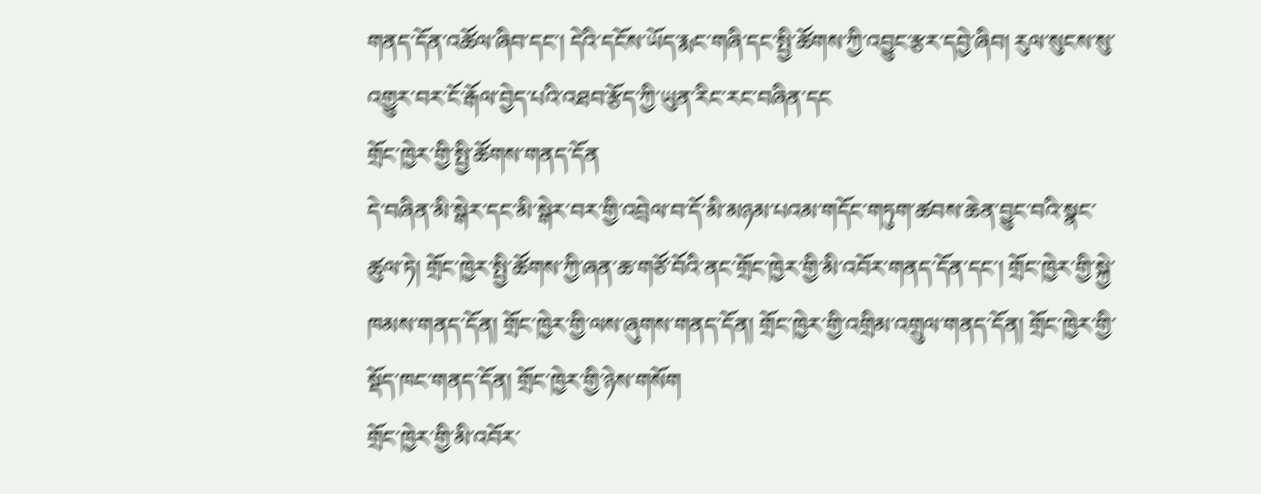གནད་དོན་འཚོལ་ཞིབ་དང་། དེའི་དངོས་ཡོད་རྨང་གཞི་དང་སྤྱི་ཚོགས་ཀྱི་འབྱུང་རྩར་དབྱེ་ཞིབ། རུལ་སུངས་སུ་འགྱུར་བར་ངོ་རྒོལ་བྱེད་པའི་འཐབ་རྩོད་ཀྱི་ཡུན་རིང་རང་བཞིན་དང
གྲོང་ཁྱེར་གྱི་སྤྱི་ཚོགས་གནད་དོན
དེ་བཞིན་མི་སྒེར་དང་མི་སྒེར་བར་གྱི་འབྲེལ་བ་དོ་མི་མཉམ་པའམ་གདོང་གཏུག་ཚབས་ཆེན་བྱུང་བའི་སྣང་ཚུལ་ཏེ། གྲོང་ཁྱེར་སྤྱི་ཚོགས་ཀྱི་ཞན་ཆ་གཙོ་བོའི་ནང་གྲོང་ཁྱེར་གྱི་མི་འབོར་གནད་དོན་དང་། གྲོང་ཁྱེར་གྱི་སྐྱེ་ཁམས་གནད་དོན། གྲོང་ཁྱེར་གྱི་ལས་ཞུགས་གནད་དོན། གྲོང་ཁྱེར་གྱི་འགྲིམ་འགྲུལ་གནད་དོན། གྲོང་ཁྱེར་གྱི་སྡོད་ཁང་གནད་དོན། གྲོང་ཁྱེར་གྱི་ཉེས་གསོག
གྲོང་ཁྱེར་གྱི་མི་འབོར་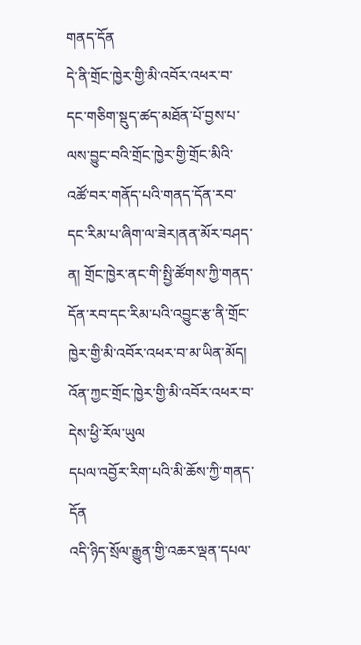གནད་དོན
དེ་ནི་གྲོང་ཁྱེར་གྱི་མི་འབོར་འཕར་བ་དང་གཅིག་སྡུད་ཚད་མཐོན་པོ་བྱས་པ་ལས་བྱུང་བའི་གྲོང་ཁྱེར་གྱི་གྲོང་མིའི་འཚོ་བར་གནོད་པའི་གནད་དོན་རབ་དང་རིམ་པ་ཞིག་ལ་ཟེར།ནན་མོར་བཤད་ན། གྲོང་ཁྱེར་ནང་གི་སྤྱི་ཚོགས་ཀྱི་གནད་དོན་རབ་དང་རིམ་པའི་འབྱུང་རྩ་ནི་གྲོང་ཁྱེར་གྱི་མི་འབོར་འཕར་བ་མ་ཡིན་མོད། འོན་ཀྱང་གྲོང་ཁྱེར་གྱི་མི་འབོར་འཕར་བ་དེས་ཕྱི་རོལ་ཡུལ
དཔལ་འབྱོར་རིག་པའི་མི་ཆོས་ཀྱི་གནད་དོན
འདི་ཉིད་སྲོལ་རྒྱུན་གྱི་འཆར་ལྡན་དཔལ་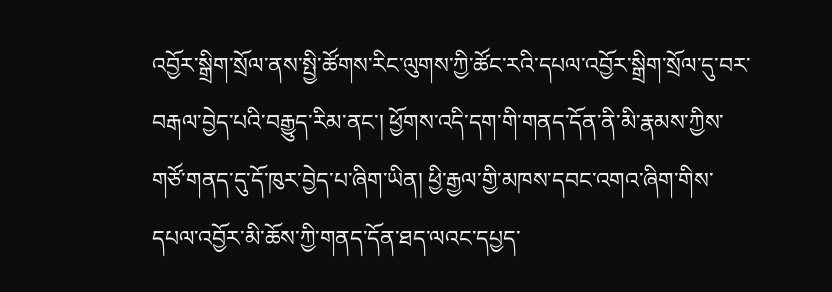འབྱོར་སྒྲིག་སྲོལ་ནས་སྤྱི་ཚོགས་རིང་ལུགས་ཀྱི་ཚོང་རའི་དཔལ་འབྱོར་སྒྲིག་སྲོལ་དུ་བར་བརྒལ་བྱེད་པའི་བརྒྱུད་རིམ་ནང་། ཕྱོགས་འདི་དག་གི་གནད་དོན་ནི་མི་རྣམས་ཀྱིས་གཙོ་གནད་དུ་དོ་ཁུར་བྱེད་པ་ཞིག་ཡིན། ཕྱི་རྒྱལ་གྱི་མཁས་དབང་འགའ་ཞིག་གིས་དཔལ་འབྱོར་མི་ཆོས་ཀྱི་གནད་དོན་ཐད་ལའང་དཔྱད་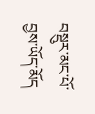བསྡུར་མང་པོ་བྱས་ཡོད་མོད